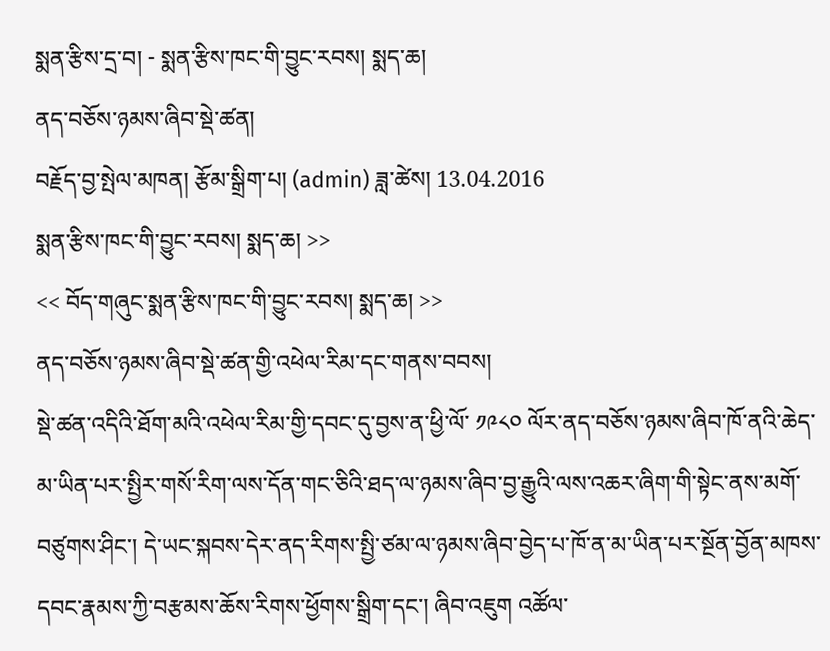སྨན་རྩིས་དྲ་བ། - སྨན་རྩིས་ཁང་གི་བྱུང་རབས། སྨད་ཆ།
ནད་བཅོས་ཉམས་ཞིབ་སྡེ་ཚན།
བརྗོད་བྱ་སྤེལ་མཁན། རྩོམ་སྒྲིག་པ། (admin) ཟླ་ཚེས། 13.04.2016
སྨན་རྩིས་ཁང་གི་བྱུང་རབས། སྨད་ཆ། >>
<< བོད་གཞུང་སྨན་རྩིས་ཁང་གི་བྱུང་རབས། སྨད་ཆ། >>
ནད་བཅོས་ཉམས་ཞིབ་སྡེ་ཚན་གྱི་འཕེལ་རིམ་དང་གནས་བབས།
སྡེ་ཚན་འདིའི་ཐོག་མའི་འཕེལ་རིམ་གྱི་དབང་དུ་བྱས་ན་ཕྱི་ལོ་ ༡༩༨༠ ལོར་ནད་བཅོས་ཉམས་ཞིབ་ཁོ་ནའི་ཆེད་མ་ཡིན་པར་སྤྱིར་གསོ་རིག་ལས་དོན་གང་ཅིའི་ཐད་ལ་ཉམས་ཞིབ་བྱ་རྒྱུའི་ལས་འཆར་ཞིག་གི་སྟེང་ནས་མགོ་བཙུགས་ཤིང་། དེ་ཡང་སྐབས་དེར་ནད་རིགས་སྤྱི་ཙམ་ལ་ཉམས་ཞིབ་བྱེད་པ་ཁོ་ན་མ་ཡིན་པར་སྔོན་བྱོན་མཁས་དབང་རྣམས་ཀྱི་བརྩམས་ཆོས་རིགས་ཕྱོགས་སྒྲིག་དང་། ཞིབ་འཇུག འཚོལ་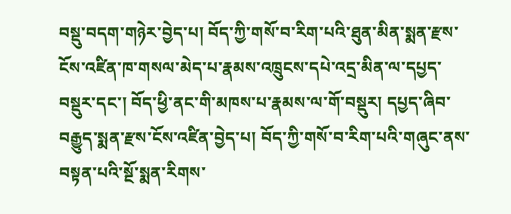བསྡུ་བདག་གཉེར་བྱེད་པ། བོད་ཀྱི་གསོ་བ་རིག་པའི་ཐུན་མིན་སྨན་རྫས་ངོས་འཛིན་ཁ་གསལ་མེད་པ་རྣམས་འཁྲུངས་དཔེ་འདྲ་མིན་ལ་དཔྱད་བསྡུར་དང་། བོད་ཕྱི་ནང་གི་མཁས་པ་རྣམས་ལ་གོ་བསྡུར། དཔྱད་ཞིབ་བརྒྱུད་སྨན་རྫས་ངོས་འཛིན་བྱེད་པ། བོད་ཀྱི་གསོ་བ་རིག་པའི་གཞུང་ནས་བསྟན་པའི་སྔོ་སྨན་རིགས་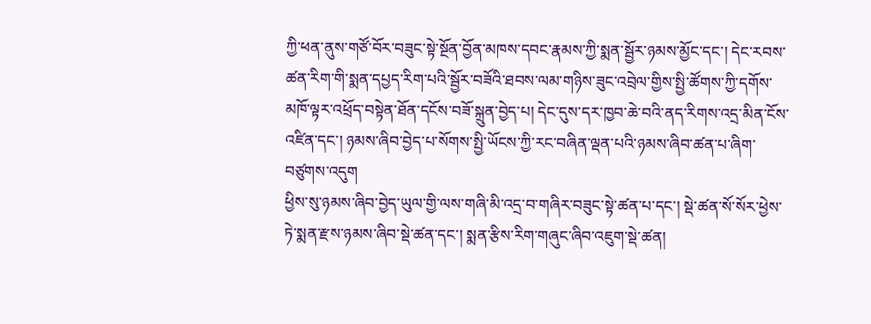ཀྱི་ཕན་ནུས་གཙོ་བོར་བཟུང་སྟེ་སྔོན་བྱོན་མཁས་དབང་རྣམས་ཀྱི་སྨན་སྦྱོར་ཉམས་མྱོང་དང་། དེང་རབས་ཚན་རིག་གི་སྨན་དཔྱད་རིག་པའི་སྦྱོར་བཟོའི་ཐབས་ལམ་གཉིས་ཟུང་འབྲེལ་གྱིས་སྤྱི་ཚོགས་ཀྱི་དགོས་མཁོ་ལྟར་འཕྲོད་བསྟེན་ཐོན་དངོས་བཟོ་སྐྲུན་བྱེད་པ། དེང་དུས་དར་ཁྱབ་ཆེ་བའི་ནད་རིགས་འདྲ་མིན་ངོས་འཛིན་དང་། ཉམས་ཞིབ་བྱེད་པ་སོགས་སྤྱི་ཡོངས་ཀྱི་རང་བཞིན་ལྡན་པའི་ཉམས་ཞིབ་ཚན་པ་ཞིག་བཙུགས་འདུག
ཕྱིས་སུ་ཉམས་ཞིབ་བྱེད་ཡུལ་གྱི་ལས་གཞི་མི་འདྲ་བ་གཞིར་བཟུང་སྟེ་ཚན་པ་དང་། སྡེ་ཚན་སོ་སོར་ཕྱེས་ཏེ་སྨན་རྫས་ཉམས་ཞིབ་སྡེ་ཚན་དང་། སྨན་རྩིས་རིག་གཞུང་ཞིབ་འཇུག་སྡེ་ཚན།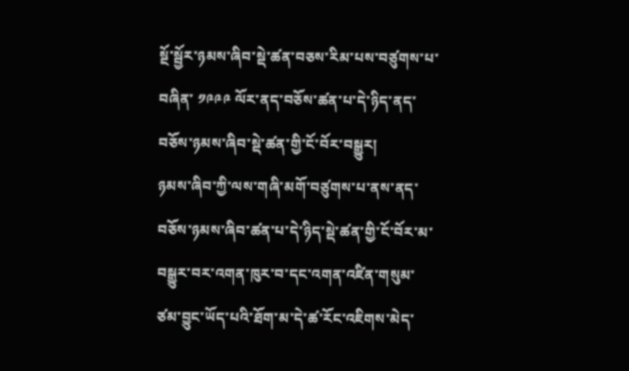སྔོ་སྦྱོར་ཉམས་ཞིབ་སྡེ་ཚན་བཅས་རིམ་པས་བཙུགས་པ་བཞིན་ ༡༩༩༩ ལོར་ནད་བཅོས་ཚན་པ་དེ་ཉིད་ནད་བཅོས་ཉམས་ཞིབ་སྡེ་ཚན་གྱི་ངོ་བོར་བསྒྱུར།
ཉམས་ཞིབ་ཀྱི་ལས་གཞི་མགོ་བཙུགས་པ་ནས་ནད་བཅོས་ཉམས་ཞིབ་ཚན་པ་དེ་ཉིད་སྡེ་ཚན་གྱི་ངོ་བོར་མ་བསྒྱུར་བར་འགན་ཁུར་བ་དང་འགན་འཛིན་གསུམ་ཙམ་བྱུང་ཡོད་པའི་ཐོག་མ་དེ་ཚ་རོང་འཇིགས་མེད་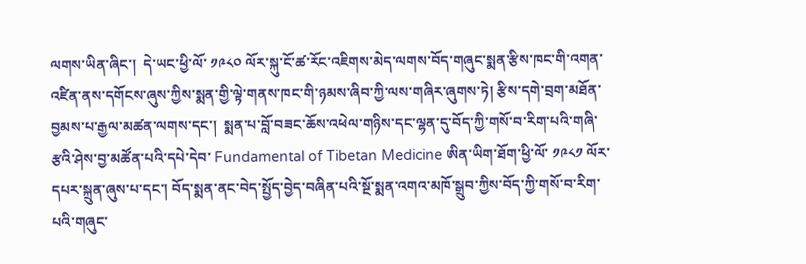ལགས་ཡིན་ཞིང་།  དེ་ཡང་ཕྱི་ལོ་ ༡༩༨༠ ལོར་སྐུ་ངོ་ཚ་རོང་འཇིགས་མེད་ལགས་བོད་གཞུང་སྨན་རྩིས་ཁང་གི་འགན་འཛིན་ནས་དགོངས་ཞུས་ཀྱིས་སྨན་གྱི་ལྟེ་གནས་ཁང་གི་ཉམས་ཞིབ་ཀྱི་ལས་གཞིར་ཞུགས་ཏེ། རྩིས་དགེ་བྲག་མཐོན་བྱམས་པ་རྒྱལ་མཚན་ལགས་དང་།  སྨན་པ་བློ་བཟང་ཆོས་འཕེལ་གཉིས་དང་ལྷན་དུ་བོད་ཀྱི་གསོ་བ་རིག་པའི་གཞི་རྩའི་ཤེས་བྱ་མཚོན་པའི་དཔེ་དེབ་ Fundamental of Tibetan Medicine ཨིན་ཡིག་ཐོག་ཕྱི་ལོ་ ༡༩༨༡ ལོར་དཔར་སྐྲུན་ཞུས་པ་དང་། བོད་སྨན་ནང་བེད་སྤྱོད་བྱེད་བཞིན་པའི་སྔོ་སྨན་འགའ་མཁོ་སྒྲུབ་ཀྱིས་བོད་ཀྱི་གསོ་བ་རིག་པའི་གཞུང་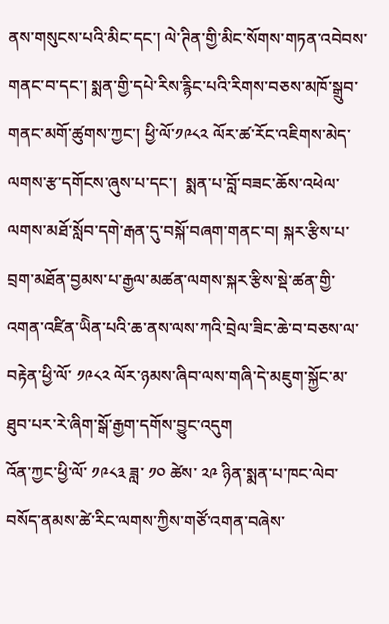ནས་གསུངས་པའི་མིང་དང་། ལེ་ཊིན་གྱི་མིང་སོགས་གཏན་འབེབས་གནང་བ་དང་། སྨན་གྱི་དཔེ་རིས་རྙིང་པའི་རིགས་བཅས་མཁོ་སྒྲུབ་གནང་མགོ་ཚུགས་ཀྱང་། ཕྱི་ལོ་༡༩༨༢ ལོར་ཚ་རོང་འཇིགས་མེད་ལགས་རྩ་དགོངས་ཞུས་པ་དང་།  སྨན་པ་བློ་བཟང་ཆོས་འཕེལ་ལགས་མཐོ་སློབ་དགེ་རྒན་དུ་བསྐོ་བཞག་གནང་བ། སྐར་རྩིས་པ་བྲག་མཐོན་བྱམས་པ་རྒྱལ་མཚན་ལགས་སྐར་རྩིས་སྡེ་ཚན་གྱི་འགན་འཛིན་ཡིེན་པའི་ཆ་ནས་ལས་ཀའི་བྲེལ་ཟིང་ཆེ་བ་བཅས་ལ་བརྟེན་ཕྱི་ལོ་ ༡༩༨༢ ལོར་ཉམས་ཞིབ་ལས་གཞི་དེ་མཇུག་སྐྱོང་མ་ཐུབ་པར་རེ་ཞིག་སྒོ་རྒྱག་དགོས་བྱུང་འདུག
འོན་ཀྱང་ཕྱི་ལོ་ ༡༩༨༣ ཟླ་ ༡༠ ཚེས་ ༢༩ ཉིན་སྨན་པ་ཁང་ལེབ་བསོད་ནམས་ཚེ་རིང་ལགས་ཀྱིས་གཙོ་འགན་བཞེས་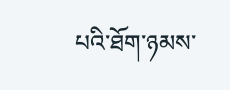པའི་ཐོག་ཉམས་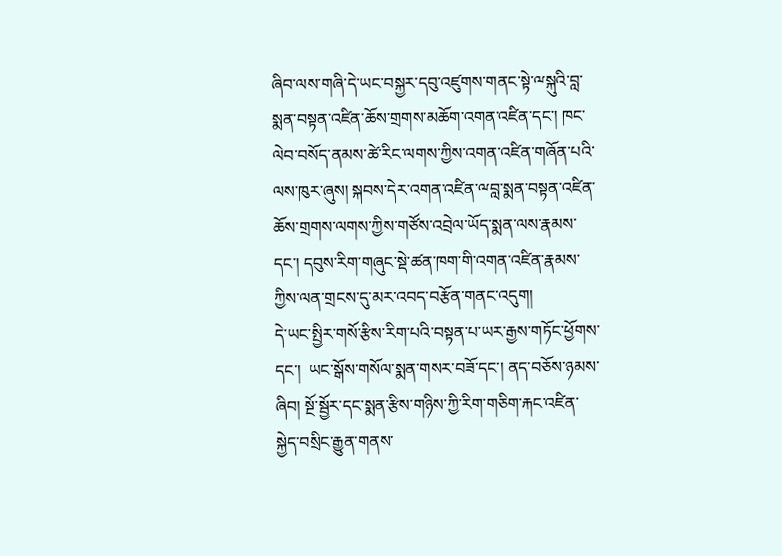ཞིབ་ལས་གཞི་དེ་ཡང་བསྐྱར་དབུ་འཛུགས་གནང་སྟེ་ྋསྐུའི་བླ་སྨན་བསྟན་འཛིན་ཆོས་གྲགས་མཆོག་འགན་འཛིན་དང་། ཁང་ལེབ་བསོད་ནམས་ཚེ་རིང་ལགས་ཀྱིས་འགན་འཛིན་གཞོན་པའི་ལས་ཁུར་ཞུས། སྐབས་དེར་འགན་འཛིན་ྋབླ་སྨན་བསྟན་འཛིན་ཆོས་གྲགས་ལགས་ཀྱིས་གཙོས་འབྲེལ་ཡོད་སྨན་ལས་རྣམས་དང་། དབུས་རིག་གཞུང་སྡེ་ཚན་ཁག་གི་འགན་འཛིན་རྣམས་ཀྱིས་ལན་གྲངས་དུ་མར་འབད་བརྩོན་གནང་འདུག།
དེ་ཡང་སྤྱིར་གསོ་རྩིས་རིག་པའི་བསྟན་པ་ཡར་རྒྱས་གཏོང་ཕྱོགས་དང་།  ཡང་སྒོས་གསོལ་སྨན་གསར་བཟོ་དང་། ནད་བཅོས་ཉམས་ཞིབ། སྔོ་སྦྱོར་དང་སྨན་རྩིས་གཉིས་ཀྱི་རིག་གཅིག་རྐང་འཛིན་སྐྱེད་བསྲིང་རྒྱུན་གནས་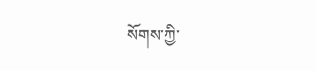སོགས་ཀྱི་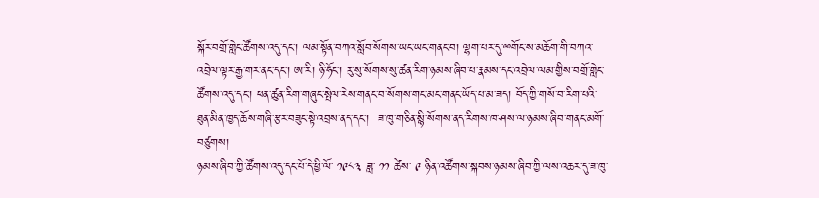སྐོར་བགྲོ་གླེང་ཚོགས་འདུ་དང་། ལམ་སྟོན་བཀའ་སློབ་སོགས་ཡང་ཡང་གནང་བ། ལྷག་པར་དུ་ྋགོང་ས་མཆོག་གི་བཀའ་འབྲེལ་ལྟར་རྒྱ་གར་ནང་དང་། ཨ་རི། ཉི་ཧོང་། རུ་སུ་སོགས་སུ་ཚན་རིག་ཉམས་ཞིབ་པ་རྣམས་དང་འབྲེལ་ལམ་གྱིས་བགྲོ་གླེང་ཚོགས་འདུ་དང་། ཕན་ཚུན་རིག་གཞུང་སྤེལ་རེས་གནང་བ་སོགས་གང་མང་གནང་ཡོད་པ་མ་ཟད། བོད་ཀྱི་གསོ་བ་རིག་པའི་ཐུན་མིན་ཁྱད་ཆོས་གཞི་རྩར་བཟུང་སྟེ་འབྲས་ནད་དང་།  ཟ་ཁུ་གཅིན་སྙི་སོགས་ནད་རིགས་ཁ་ཤས་ལ་ཉམས་ཞིབ་གནང་མགོ་བཙུགས།
ཉམས་ཞིབ་ཀྱི་ཚོགས་འདུ་དང་པོ་དེ་ཕྱི་ལོ་ ༡༩༨༣ ཟླ་ ༡༡ ཚེས་ ༩ ཉིན་འཚོགས་སྐབས་ཉམས་ཞིབ་ཀྱི་ལས་འཆར་དུ་ཟ་ཁུ་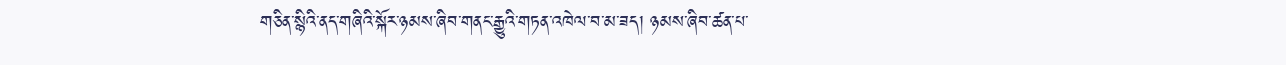གཅིན་སྙིའི་ནད་གཞིའི་སྐོར་ཉམས་ཞིབ་གནང་རྒྱུའི་གཏན་འཁེལ་བ་མ་ཟད། ཉམས་ཞིབ་ཚན་པ་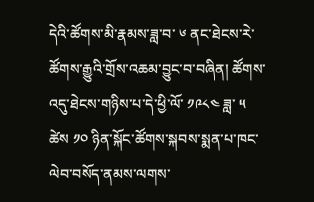དེའི་ཚོགས་མི་རྣམས་ཟླ་བ་ ༦ ནང་ཐེངས་རེ་ཚོགས་རྒྱུའི་གྲོས་འཆམ་བྱུང་བ་བཞིན། ཚོགས་འདུ་ཐེངས་གཉིས་པ་དེ་ཕྱི་ལོ་ ༡༩༨༤ ཟླ་ ༥ ཚེས ༡༠ ཉིན་སྐོང་ཚོགས་སྐབས་སྨན་པ་ཁང་ལེབ་བསོད་ནམས་ལགས་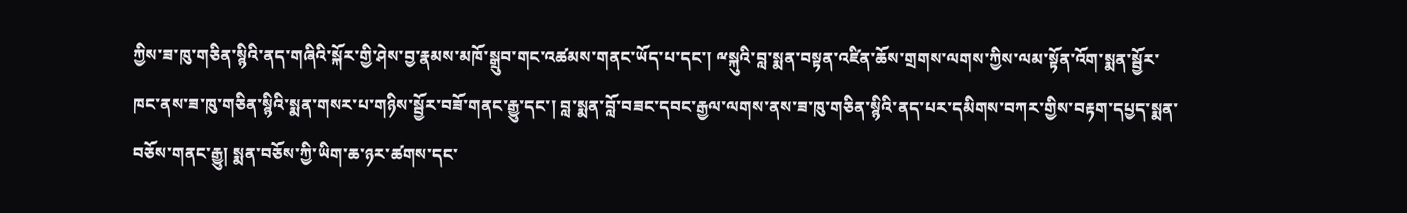ཀྱིས་ཟ་ཁུ་གཅིན་སྙིའི་ནད་གཞིའི་སྐོར་གྱི་ཤེས་བྱ་རྣམས་མཁོ་སྒྲུབ་གང་འཚམས་གནང་ཡོད་པ་དང་། ྋསྐུའི་བླ་སྨན་བསྟན་འཛིན་ཆོས་གྲགས་ལགས་ཀྱིས་ལམ་སྟོན་འོག་སྨན་སྦྱོར་ཁང་ནས་ཟ་ཁུ་གཅིན་སྙིའི་སྨན་གསར་པ་གཉིས་སྦྱོར་བཟོ་གནང་རྒྱུ་དང་། བླ་སྨན་བློ་བཟང་དབང་རྒྱལ་ལགས་ནས་ཟ་ཁུ་གཅིན་སྙིའི་ནད་པར་དམིགས་བཀར་གྱིས་བརྟག་དཔྱད་སྨན་བཅོས་གནང་རྒྱུ། སྨན་བཅོས་ཀྱི་ཡིག་ཆ་ཉར་ཚགས་དང་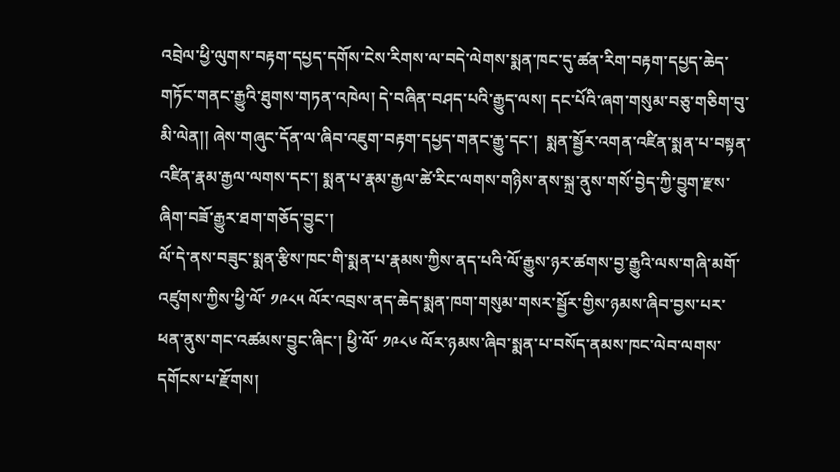འབྲེལ་ཕྱི་ལུགས་བརྟག་དཔྱད་དགོས་ངེས་རིགས་ལ་བདེ་ལེགས་སྨན་ཁང་དུ་ཚན་རིག་བརྟག་དཔྱད་ཆེད་གཏོང་གནང་རྒྱུའི་ཐུགས་གཏན་འཁེལ། དེ་བཞིན་བཤད་པའི་རྒྱུད་ལས། དང་པོའི་ཞག་གསུམ་བཅུ་གཅིག་བུ་མི་ལེན།། ཞེས་གཞུང་དོན་ལ་ཞིབ་འཇུག་བརྟག་དཔྱད་གནང་རྒྱུ་དང་།  སྨན་སྦྱོར་འགན་འཛིན་སྨན་པ་བསྟན་འཛིན་རྣམ་རྒྱལ་ལགས་དང་། སྨན་པ་རྣམ་རྒྱལ་ཚེ་རིང་ལགས་གཉིས་ནས་སྐྲ་ནུས་གསོ་བྱེད་ཀྱི་བྱུག་རྫས་ཞིག་བཟོ་རྒྱུར་ཐག་གཅོད་བྱུང་།
ལོ་དེ་ནས་བཟུང་སྨན་རྩིས་ཁང་གི་སྨན་པ་རྣམས་ཀྱིས་ནད་པའི་ལོ་རྒྱུས་ཉར་ཚགས་བྱ་རྒྱུའི་ལས་གཞི་མགོ་འཛུགས་ཀྱིས་ཕྱི་ལོ་ ༡༩༨༥ ལོར་འབྲས་ནད་ཆེད་སྨན་ཁག་གསུམ་གསར་སྦྱོར་གྱིས་ཉམས་ཞིབ་བྱས་པར་ཕན་ནུས་གང་འཚམས་བྱུང་ཞིང་། ཕྱི་ལོ་ ༡༩༨༦ ལོར་ཉམས་ཞིབ་སྨན་པ་བསོད་ནམས་ཁང་ལེབ་ལགས་དགོངས་པ་རྫོགས།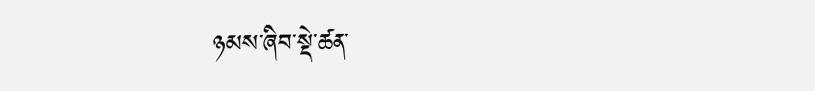ཉམས་ཞིབ་སྡེ་ཚན་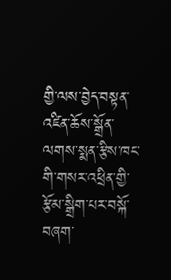གྱི་ལས་བྱེད་བསྟན་འཛིན་ཆོས་སྒྲོན་ལགས་སྨན་རྩིས་ཁང་གི་གསར་འཕྲིན་གྱི་རྩོམ་སྒྲིག་པར་བསྐོ་བཞག་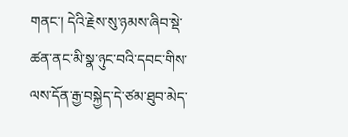གནང་། དེའི་རྗེས་སུ་ཉམས་ཞིབ་སྡེ་ཚན་ནང་མི་སྣ་ཉུང་བའི་དབང་གིས་ལས་དོན་རྒྱ་བསྐྱེད་དེ་ཙམ་ཐུབ་མེད་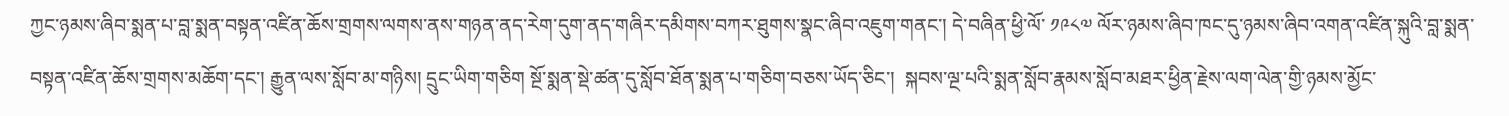ཀྱང་ཉམས་ཞིབ་སྨན་པ་བླ་སྨན་བསྟན་འཛིན་ཆོས་གྲགས་ལགས་ནས་གཉན་ནད་རེག་དུག་ནད་གཞིར་དམིགས་བཀར་ཐུགས་སྣང་ཞིབ་འཇུག་གནང་། དེ་བཞིན་ཕྱི་ལོ་ ༡༩༨༧ ལོར་ཉམས་ཞིབ་ཁང་དུ་ཉམས་ཞིབ་འགན་འཛིན་སྐུའི་བླ་སྨན་བསྟན་འཛིན་ཆོས་གྲགས་མཆོག་དང་། རྒྱུན་ལས་སློབ་མ་གཉིས། དྲུང་ཡིག་གཅིག སྔོ་སྨན་སྡེ་ཚན་དུ་སློབ་ཐོན་སྨན་པ་གཅིག་བཅས་ཡོད་ཅིང་།  སྐབས་ལྔ་པའི་སྨན་སློབ་རྣམས་སློབ་མཐར་ཕྱིན་རྗེས་ལག་ལེན་གྱི་ཉམས་མྱོང་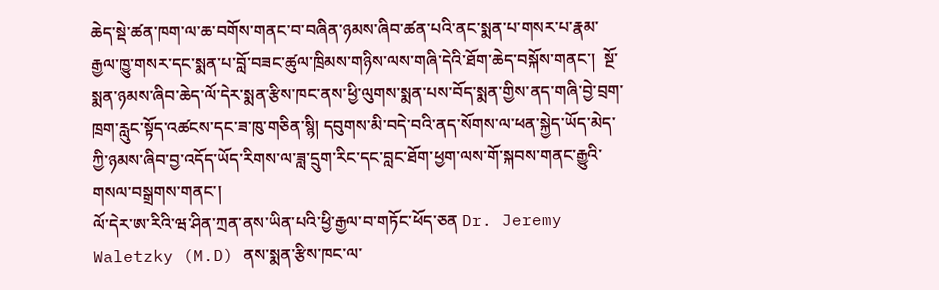ཆེད་སྡེ་ཚན་ཁག་ལ་ཆ་བགོས་གནང་བ་བཞིན་ཉམས་ཞིབ་ཚན་པའི་ནང་སྨན་པ་གསར་པ་རྣམ་རྒྱལ་ཁྱུ་གསར་དང་སྨན་པ་བློ་བཟང་ཚུལ་ཁྲིམས་གཉིས་ལས་གཞི་དེའི་ཐོག་ཆེད་བསྐོས་གནང་།  སྔོ་སྨན་ཉམས་ཞིབ་ཆེད་ལོ་དེར་སྨན་རྩིས་ཁང་ནས་ཕྱི་ལུགས་སྨན་པས་བོད་སྨན་གྱིས་ནད་གཞི་བྱེ་བྲག་ཁྲག་རླུང་སྟོད་འཚངས་དང་ཟ་ཁུ་གཅིན་སྙི། དབུགས་མི་བདེ་བའི་ནད་སོགས་ལ་ཕན་སྐྱེད་ཡོད་མེད་ཀྱི་ཉམས་ཞིབ་བྱ་འདོད་ཡོད་རིགས་ལ་ཟླ་དྲུག་རིང་དང་བླང་ཐོག་ཕྱག་ལས་གོ་སྐབས་གནང་རྒྱུའི་གསལ་བསྒྲགས་གནང་།
ལོ་དེར་ཨ་རིའི་ཝ་ཤིན་ཀྲན་ནས་ཡིན་པའི་ཕྱི་རྒྱལ་བ་གཏོང་ཕོད་ཅན Dr. Jeremy Waletzky (M.D) ནས་སྨན་རྩིས་ཁང་ལ་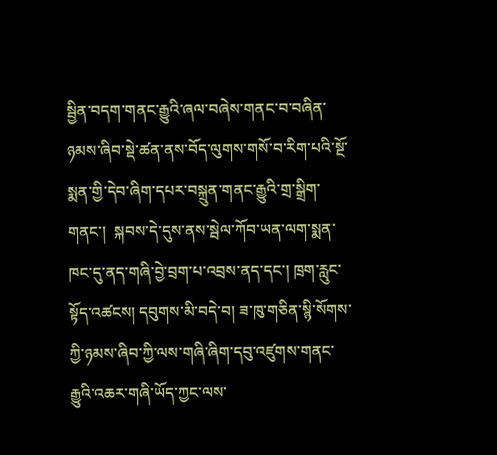སྦྱིན་བདག་གནང་རྒྱུའི་ཞལ་བཞེས་གནང་བ་བཞིན་ཉམས་ཞིབ་སྡེ་ཚན་ནས་བོད་ལུགས་གསོ་བ་རིག་པའི་སྔོ་སྨན་གྱི་དེབ་ཞིག་དཔར་བསྐྲུན་གནང་རྒྱུའི་གྲ་སྒྲིག་གནང་།  སྐབས་དེ་དུས་ནས་སྦེལ་ཀོབ་ཡན་ལག་སྨན་ཁང་དུ་ནད་གཞི་བྱེ་བྲག་པ་འབྲས་ནད་དང་། ཁྲག་རླུང་སྟོད་འཚངས། དབུགས་མི་བདེ་བ། ཟ་ཁུ་གཅིན་སྙི་སོགས་ཀྱི་ཉམས་ཞིབ་ཀྱི་ལས་གཞི་ཞིག་དབུ་འཛུགས་གནང་རྒྱུའི་འཆར་གཞི་ཡོད་ཀྱང་ལས་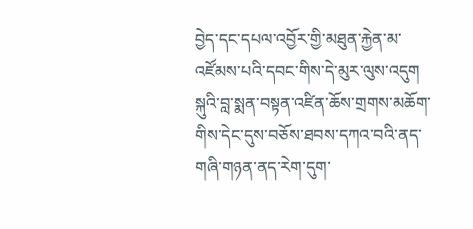བྱེད་དང་དཔལ་འབྱོར་གྱི་མཐུན་རྐྱེན་མ་འཛོམས་པའི་དབང་གིས་དེ་མུར་ལུས་འདུག
སྐུའི་བླ་སྨན་བསྟན་འཛིན་ཆོས་གྲགས་མཆོག་གིས་དེང་དུས་བཅོས་ཐབས་དཀའ་བའི་ནད་གཞི་གཉན་ནད་རེག་དུག་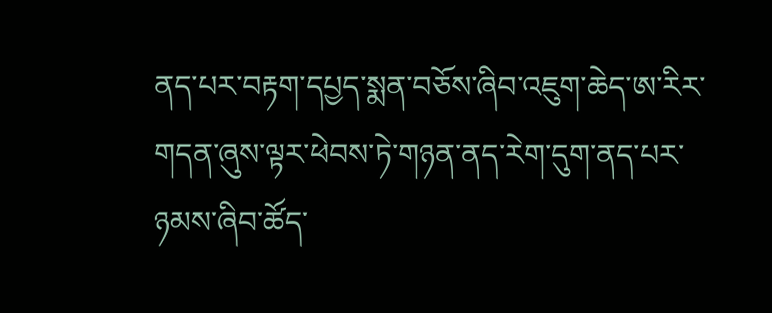ནད་པར་བརྟག་དཔྱད་སྨན་བཅོས་ཞིབ་འཇུག་ཆེད་ཨ་རིར་གདན་ཞུས་ལྟར་ཕེབས་ཏེ་གཉན་ནད་རེག་དུག་ནད་པར་ཉམས་ཞིབ་ཚོད་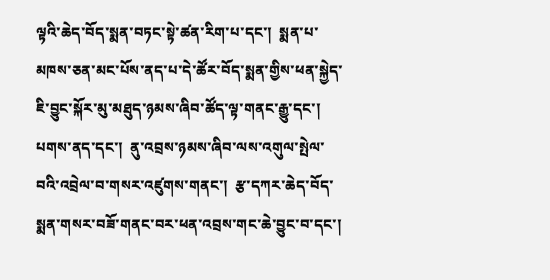ལྟའི་ཆེད་བོད་སྨན་བཏང་སྟེ་ཚན་རིག་པ་དང་།  སྨན་པ་མཁས་ཅན་མང་པོས་ནད་པ་དེ་ཚོར་བོད་སྨན་གྱིས་ཕན་སྐྱེད་ཇི་བྱུང་སྐོར་མུ་མཐུད་ཉམས་ཞིབ་ཚོད་ལྟ་གནང་རྒྱུ་དང་། པགས་ནད་དང་།  ནུ་འབྲས་ཉམས་ཞིབ་ལས་འགུལ་སྤེལ་བའི་འབྲེལ་བ་གསར་འཛུགས་གནང་།  རྩ་དཀར་ཆེད་བོད་སྨན་གསར་བཟོ་གནང་བར་ཕན་འབྲས་གང་ཆེ་བྱུང་བ་དང་།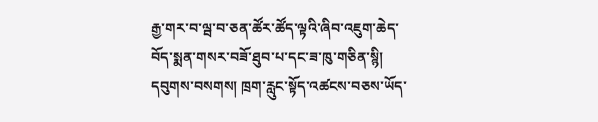རྒྱ་གར་བ་ལྦ་བ་ཅན་ཚོར་ཚོད་ལྟའི་ཞིབ་འཇུག་ཆེད་བོད་སྨན་གསར་བཟོ་ཐུབ་པ་དང་ཟ་ཁུ་གཅིན་སྙི། དབུགས་བསགས། ཁྲག་རླུང་སྟོད་འཚངས་བཅས་ཡོད་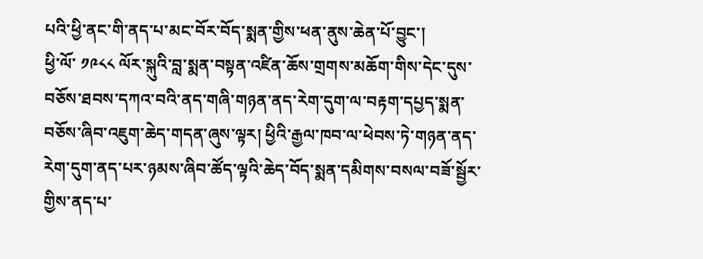པའི་ཕྱི་ནང་གི་ནད་པ་མང་བོར་བོད་སྨན་གྱིས་ཕན་ནུས་ཆེན་པོ་བྱུང་།
ཕྱི་ལོ་ ༡༩༨༨ ལོར་སྐུའི་བླ་སྨན་བསྟན་འཛིན་ཆོས་གྲགས་མཆོག་གིས་དེང་དུས་བཅོས་ཐབས་དཀའ་བའི་ནད་གཞི་གཉན་ནད་རེག་དུག་ལ་བརྟག་དཔྱད་སྨན་བཅོས་ཞིབ་འཇུག་ཆེད་གདན་ཞུས་ལྟར། ཕྱིའི་རྒྱལ་ཁབ་ལ་ཕེབས་ཏེ་གཉན་ནད་རེག་དུག་ནད་པར་ཉམས་ཞིབ་ཚོད་ལྟའི་ཆེད་བོད་སྨན་དམིགས་བསལ་བཟོ་སྦྱོར་གྱིས་ནད་པ་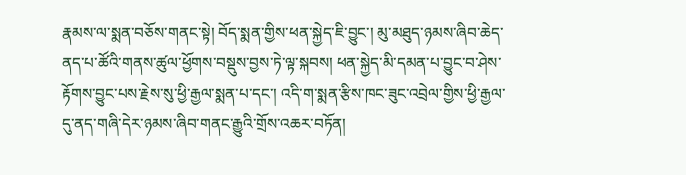རྣམས་ལ་སྨན་བཅོས་གནང་སྟེ། བོད་སྨན་གྱིས་ཕན་སྐྱེད་ཇི་བྱུང་། མུ་མཐུད་ཉམས་ཞིབ་ཆེད་ནད་པ་ཚོའི་གནས་ཚུལ་ཕྱོགས་བསྡུས་བྱས་ཏེ་ལྟ་སྐབས། ཕན་སྐྱེད་མི་དམན་པ་བྱུང་བ་ཤེས་རྟོགས་བྱུང་པས་རྗེས་སུ་ཕྱི་རྒྱལ་སྨན་པ་དང་། འདི་ག་སྨན་རྩིས་ཁང་ཟུང་འབྲེལ་གྱིས་ཕྱི་རྒྱལ་དུ་ནད་གཞི་དེར་ཉམས་ཞིབ་གནང་རྒྱུའི་གྲོས་འཆར་བཏོན།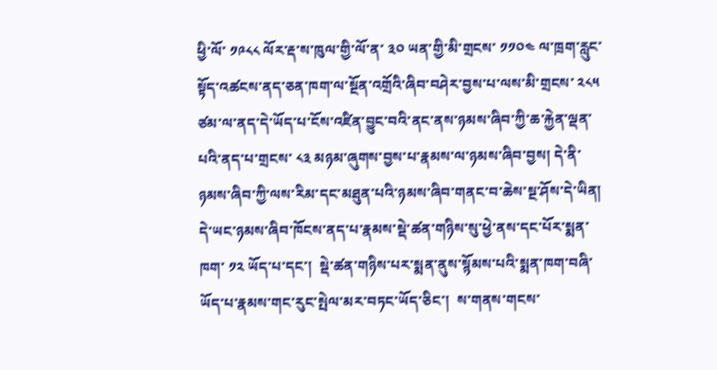ཕྱི་ལོ་ ༡༩༨༨ ལོར་རྡ་ས་ཁུལ་གྱི་ལོ་ན་ ༣༠ ཡན་གྱི་མི་གྲངས་ ༡༡༠༤ ལ་ཁྲག་རླུང་སྟོད་འཚངས་ནད་ཅན་ཁག་ལ་སྔོན་འགྲོའི་ཞིབ་བཤེར་བྱས་པ་ལས་མི་གྲངས་ ༢༨༥ ཙམ་ལ་ནད་དེ་ཡོད་པ་ངོས་འཛིན་བྱུང་བའི་ནང་ནས་ཉམས་ཞིབ་ཀྱི་ཆ་རྐྱེན་ལྡན་པའི་ནད་པ་གྲངས་ ༨༣ མཉམ་ཞུགས་བྱས་པ་རྣམས་ལ་ཉམས་ཞིབ་བྱས། དེ་ནི་ཉམས་ཞིབ་ཀྱི་ལས་རིམ་དང་མཐུན་པའི་ཉམས་ཞིབ་གནང་བ་ཆེས་སྔ་ཤོས་དེ་ཡིན། དེ་ཡང་ཉམས་ཞིབ་ཁོངས་ནད་པ་རྣམས་སྡེ་ཚན་གཉིས་སུ་ཕྱེ་ནས་དང་པོར་སྨན་ཁག་ ༡༢ ཡོད་པ་དང་།  སྡེ་ཚན་གཉིས་པར་སྨན་ནུས་སྙོམས་པའི་སྨན་ཁག་བཞི་ཡོད་པ་རྣམས་གང་རུང་སྤེལ་མར་བཏང་ཡོད་ཅིང་།  ས་གནས་གངས་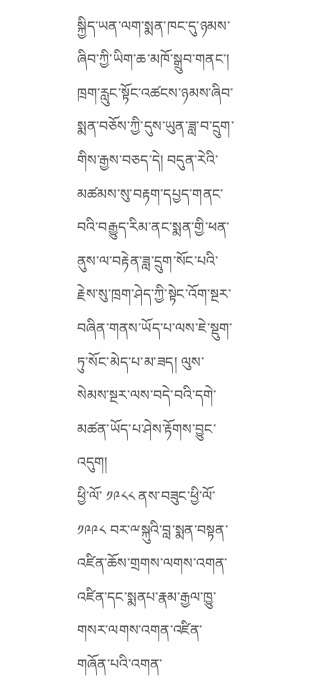སྐྱིད་ཡན་ལག་སྨན་ཁང་དུ་ཉམས་ཞིབ་ཀྱི་ཡིག་ཆ་མཁོ་སྒྲུབ་གནང་། ཁྲག་རླུང་སྟོང་འཚངས་ཉམས་ཞིབ་སྨན་བཅོས་ཀྱི་དུས་ཡུན་ཟླ་བ་དྲུག་གིས་རྒྱས་བཅད་དེ། བདུན་རེའི་མཚམས་སུ་བརྟག་དཔྱད་གནང་བའི་བརྒྱུད་རིམ་ནང་སྨན་གྱི་ཕན་ནུས་ལ་བརྟེན་ཟླ་དྲུག་སོང་པའི་རྗེས་སུ་ཁྲག་ཤེད་ཀྱི་སྟེང་འོག་སྔར་བཞིན་གནས་ཡོད་པ་ལས་ཇེ་སྡུག་ཏུ་སོང་མེད་པ་མ་ཟད། ལུས་སེམས་སྔར་ལས་བདེ་བའི་དགེ་མཚན་ཡོད་པ་ཤེས་རྟོགས་བྱུང་འདུག།
ཕྱི་ལོ་ ༡༩༨༨ ནས་བཟུང་ཕྱི་ལོ་ ༡༩༩༨ བར་ྋསྐུའི་བླ་སྨན་བསྟན་འཛིན་ཆོས་གྲགས་ལགས་འགན་འཛིན་དང་སྨནཔ་རྣམ་རྒྱལ་ཁྱུ་གསར་ལགས་འགན་འཛིན་གཞོན་པའི་འགན་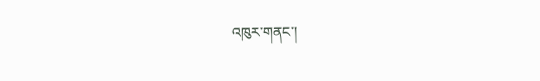འཁུར་གནང་།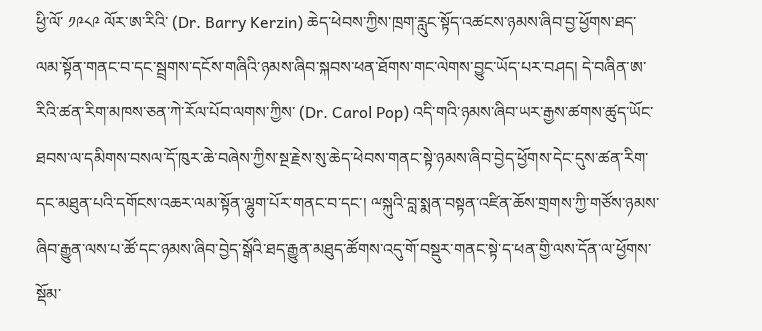ཕྱི་ལོ་ ༡༩༨༩ ལོར་ཨ་རིའི་ (Dr. Barry Kerzin) ཆེད་ཕེབས་ཀྱིས་ཁྲག་རླུང་སྟོད་འཚངས་ཉམས་ཞིབ་བྱ་ཕྱོགས་ཐད་ལམ་སྟོན་གནང་བ་དང་སྦྲགས་དངོས་གཞིའི་ཉམས་ཞིབ་སྐབས་ཕན་ཐོགས་གང་ལེགས་བྱུང་ཡོད་པར་བཤད། དེ་བཞིན་ཨ་རིའི་ཚན་རིག་མཁས་ཅན་ཀེ་རོལ་པོབ་ལགས་ཀྱིས་ (Dr. Carol Pop) འདི་གའི་ཉམས་ཞིབ་ཡར་རྒྱས་ཚགས་ཚུད་ཡོང་ཐབས་ལ་དམིགས་བསལ་དོ་ཁུར་ཆེ་བཞེས་ཀྱིས་སྔ་རྗེས་སུ་ཆེད་ཕེབས་གནང་སྟེ་ཉམས་ཞིབ་བྱེད་ཕྱོགས་དེང་དུས་ཚན་རིག་དང་མཐུན་པའི་དགོངས་འཆར་ལམ་སྟོན་ལྷུག་པོར་གནང་བ་དང་། ྋསྐུའི་བླ་སྨན་བསྟན་འཛིན་ཆོས་གྲགས་ཀྱི་གཙོས་ཉམས་ཞིབ་རྒྱུན་ལས་པ་ཚོ་དང་ཉམས་ཞིབ་བྱེད་སྒོའི་ཐད་རྒྱུན་མཐུད་ཚོགས་འདུ་གོ་བསྡུར་གནང་སྟེ་ད་ཕན་གྱི་ལས་དོན་ལ་ཕྱོགས་སྡོམ་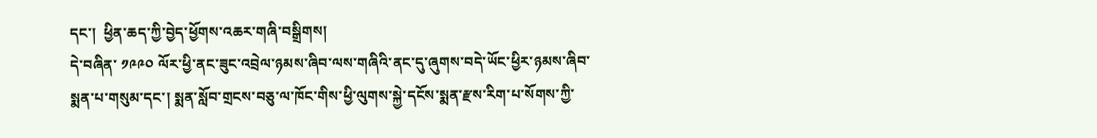དང་།  ཕྱིན་ཆད་ཀྱི་བྱེད་ཕྱོགས་འཆར་གཞི་བསྒྲིགས།
དེ་བཞིན་ ༡༩༩༠ ལོར་ཕྱི་ནང་ཟུང་འབྲེལ་ཉམས་ཞིབ་ལས་གཞིའི་ནང་དུ་ཞུགས་བདེ་ཡོང་ཕྱིར་ཉམས་ཞིབ་སྨན་པ་གསུམ་དང་། སྨན་སློབ་གྲངས་བཅུ་ལ་ཁོང་གིས་ཕྱི་ལུགས་སྐྱེ་དངོས་སྨན་རྫས་རིག་པ་སོགས་ཀྱི་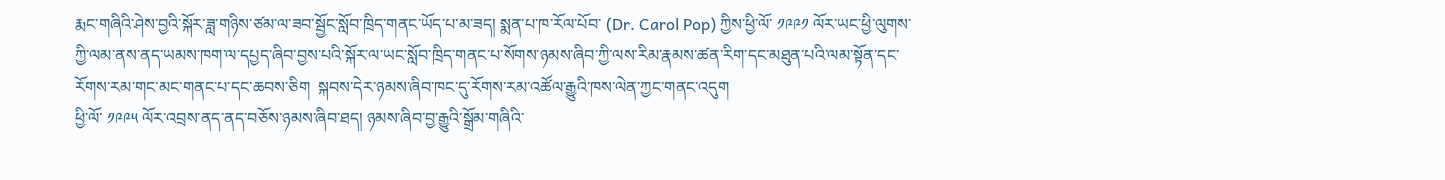རྨང་གཞིའི་ཤེས་བྱའི་སྐོར་ཟླ་གཉིས་ཙམ་ལ་ཟབ་སྦྱོང་སློབ་ཁྲིད་གནང་ཡོད་པ་མ་ཟད། སྨན་པ་ཁ་རོལ་པོབ་ (Dr. Carol Pop) ཀྱིས་ཕྱི་ལོ་ ༡༩༩༡ ལོར་ཡང་ཕྱི་ལུགས་ཀྱི་ལམ་ནས་ནད་ཡམས་ཁག་ལ་དཔྱད་ཞིབ་བྱས་པའི་སྐོར་ལ་ཡང་སློབ་ཁྲིད་གནང་པ་སོགས་ཉམས་ཞིབ་ཀྱི་ལས་རིམ་རྣམས་ཚན་རིག་དང་མཐུན་པའི་ལམ་སྟོན་དང་རོགས་རམ་གང་མང་གནང་པ་དང་ཆབས་ཅིག  སྐབས་དེར་ཉམས་ཞིབ་ཁང་དུ་རོགས་རམ་འཚོལ་རྒྱུའི་ཁས་ལེན་ཀྱང་གནང་འདུག
ཕྱི་ལོ་ ༡༩༩༥ ལོར་འབྲས་ནད་ནད་བཅོས་ཉམས་ཞིབ་ཐད། ཉམས་ཞིབ་བྱ་རྒྱུའི་སྒྲོམ་གཞིའི་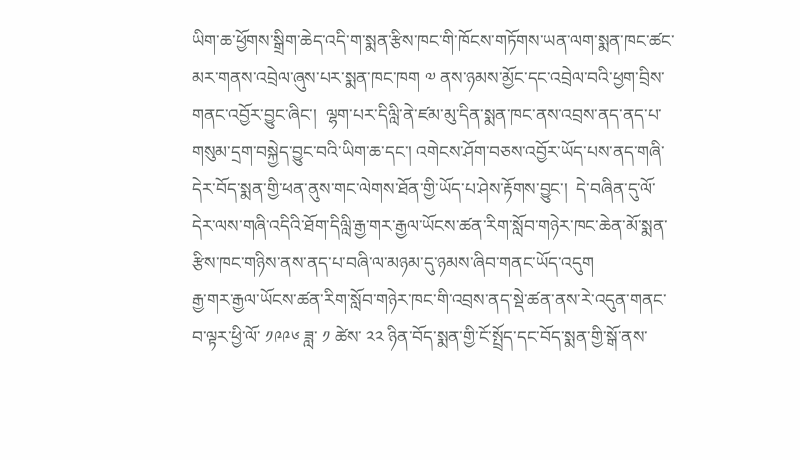ཡིག་ཆ་ཕྱོགས་སྒྲིག་ཆེད་འདི་ག་སྨན་རྩིས་ཁང་གི་ཁོངས་གཏོགས་ཡན་ལག་སྨན་ཁང་ཚང་མར་གནས་འབྲེལ་ཞུས་པར་སྨན་ཁང་ཁག ༧ ནས་ཉམས་མྱོང་དང་འབྲེལ་བའི་ཕྱག་བྲིས་གནང་འབྱོར་བྱུང་ཞིང་།  ལྷག་པར་དིལླི་ནེ་ཛམ་མུ་དིན་སྨན་ཁང་ནས་འབྲས་ནད་ནད་པ་གསུམ་དྲག་བསྐྱེད་བྱུང་བའི་ཡིག་ཆ་དང་། འགེངས་ཤོག་བཅས་འབྱོར་ཡོད་པས་ནད་གཞི་དེར་བོད་སྨན་གྱི་ཕན་ནུས་གང་ལེགས་ཐོན་གྱི་ཡོད་པ་ཤེས་རྟོགས་བྱུང་།  དེ་བཞིན་དུ་ལོ་དེར་ལས་གཞི་འདིའི་ཐོག་དིལླི་རྒྱ་གར་རྒྱལ་ཡོངས་ཚན་རིག་སློབ་གཉེར་ཁང་ཆེན་མོ་སྨན་རྩིས་ཁང་གཉིས་ནས་ནད་པ་བཞི་ལ་མཉམ་དུ་ཉམས་ཞིབ་གནང་ཡོད་འདུག
རྒྱ་གར་རྒྱལ་ཡོངས་ཚན་རིག་སློབ་གཉེར་ཁང་གི་འབྲས་ནད་སྡེ་ཚན་ནས་རེ་འདུན་གནང་བ་ལྟར་ཕྱི་ལོ་ ༡༩༩༦ ཟླ་ ༡ ཚེས་ ༢༢ ཉིན་བོད་སྨན་གྱི་ངོ་སྤྲོད་དང་བོད་སྨན་གྱི་སྒོ་ནས་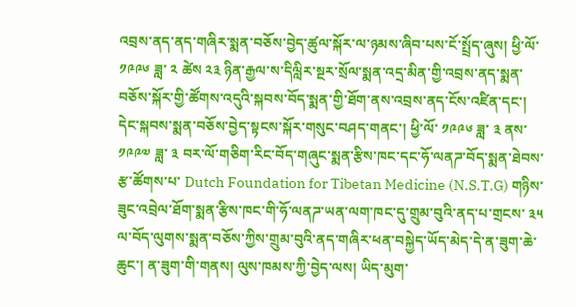འབྲས་ནད་ནད་གཞིར་སྨན་བཅོས་བྱེད་ཚུལ་སྐོར་ལ་ཉམས་ཞིབ་པས་ངོ་སྤྲོད་ཞུས། ཕྱི་ལོ་ ༡༩༩༦ ཟླ་ ༢ ཚེས ༢༣ ཉིན་རྒྱལ་ས་དིལླིར་སྔར་སྲོལ་སྨན་འདྲ་མིན་གྱི་འབྲས་ནད་སྨན་བཅོས་སྐོར་གྱི་ཚོགས་འདུའི་སྐབས་བོད་སྨན་གྱི་ཐོག་ནས་འབྲས་ནད་ངོས་འཛིན་དང་། དེང་སྐབས་སྨན་བཅོས་བྱེད་སྟངས་སྐོར་གསུང་བཤད་གནང་། ཕྱི་ལོ་ ༡༩༩༦ ཟླ་ ༣ ནས་ ༡༩༩༧ ཟླ་ ༣ བར་ལོ་གཅིག་རིང་བོད་གཞུང་སྨན་རྩིས་ཁང་དང་ཧོ་ལནཌ་བོད་སྨན་ཐེབས་རྩ་ཚོགས་པ་ Dutch Foundation for Tibetan Medicine (N.S.T.G) གཉིས་ཟུང་འབྲེལ་ཐོག་སྨན་རྩིས་ཁང་གི་ཧོ་ལནཌ་ཡན་ལག་ཁང་དུ་གྲུམ་བུའི་ནད་པ་གྲངས་ ༣༥ ལ་བོད་ལུགས་སྨན་བཅོས་ཀྱིས་གྲུམ་བུའི་ནད་གཞིར་ཕན་བསྐྱེད་ཡོད་མེད་དེ་ན་ཟུག་ཆེ་ཆུང་། ན་ཟུག་གི་གནས། ལུས་ཁམས་ཀྱི་བྱེད་ལས། ཡིད་མུག་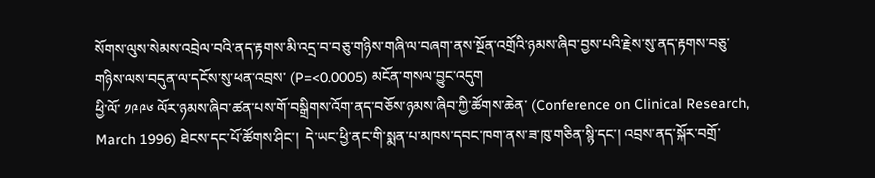སོགས་ལུས་སེམས་འབྲེལ་བའི་ནད་རྟགས་མི་འདྲ་བ་བཅུ་གཉིས་གཞི་ལ་བཞག་ནས་སྔོན་འགྲོའི་ཉམས་ཞིབ་བྱས་པའི་རྗེས་སུ་ནད་རྟགས་བཅུ་གཉིས་ལས་བདུན་ལ་དངོས་སུ་ཕན་འབྲས་ (P=<0.0005) མངོན་གསལ་བྱུང་འདུག
ཕྱི་ལོ་ ༡༩༩༦ ལོར་ཉམས་ཞིབ་ཚན་པས་གོ་བསྒྲིགས་འོག་ནད་བཅོས་ཉམས་ཞིབ་ཀྱི་ཚོགས་ཆེན་ (Conference on Clinical Research, March 1996) ཐེངས་དང་པོ་ཚོགས་ཤིང་།  དེ་ཡང་ཕྱི་ནང་གི་སྨན་པ་མཁས་དབང་ཁག་ནས་ཟ་ཁུ་གཅིན་སྙི་དང་། འབྲས་ནད་སྐོར་བགྲོ་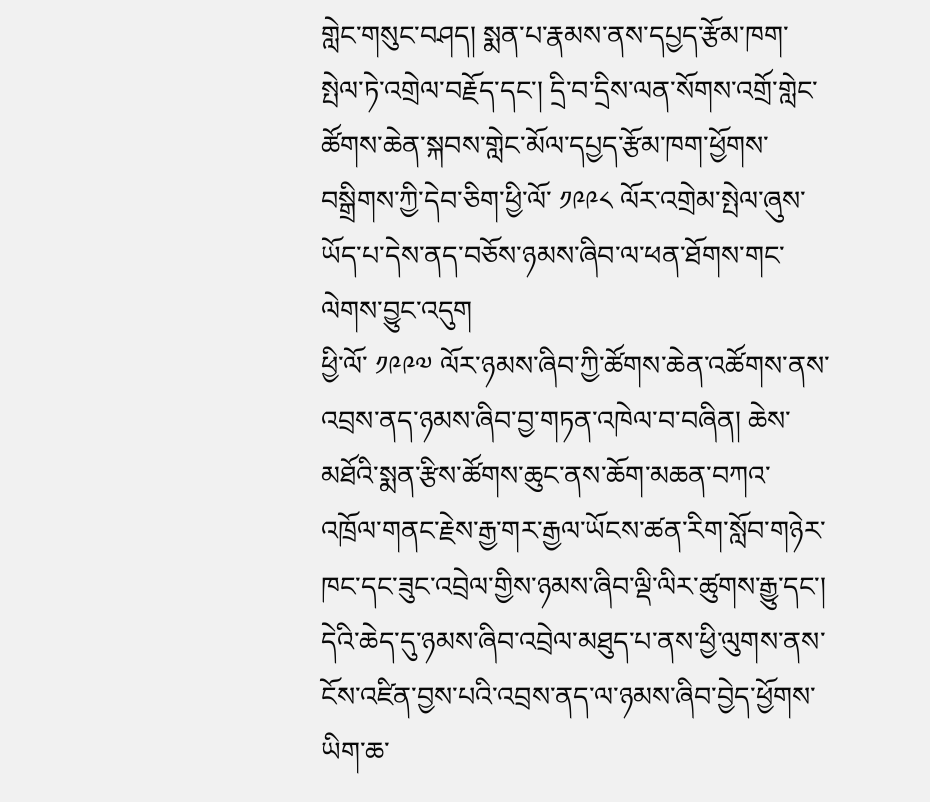གླེང་གསུང་བཤད། སྨན་པ་རྣམས་ནས་དཔྱད་རྩོམ་ཁག་སྤེལ་ཏེ་འགྲེལ་བརྗོད་དང་། དྲི་བ་དྲིས་ལན་སོགས་འགྲོ་གླེང་ཚོགས་ཆེན་སྐབས་གླེང་མོལ་དཔྱད་རྩོམ་ཁག་ཕྱོགས་བསྒྲིགས་ཀྱི་དེབ་ཅིག་ཕྱི་ལོ་ ༡༩༩༨ ལོར་འགྲེམ་སྤེལ་ཞུས་ཡོད་པ་དེས་ནད་བཅོས་ཉམས་ཞིབ་ལ་ཕན་ཐོགས་གང་ལེགས་བྱུང་འདུག
ཕྱི་ལོ་ ༡༩༩༧ ལོར་ཉམས་ཞིབ་ཀྱི་ཚོགས་ཆེན་འཚོགས་ནས་འབྲས་ནད་ཉམས་ཞིབ་བྱ་གཏན་འཁེལ་བ་བཞིན། ཆེས་མཐོའི་སྨན་རྩིས་ཚོགས་ཆུང་ནས་ཆོག་མཆན་བཀའ་འཁྲོལ་གནང་རྗེས་རྒྱ་གར་རྒྱལ་ཡོངས་ཚན་རིག་སློབ་གཉེར་ཁང་དང་ཟུང་འབྲེལ་གྱིས་ཉམས་ཞིབ་ལྡི་ལིར་ཚུགས་རྒྱུ་དང་།  དེའི་ཆེད་དུ་ཉམས་ཞིབ་འབྲེལ་མཐུད་པ་ནས་ཕྱི་ལུགས་ནས་ངོས་འཛིན་བྱས་པའི་འབྲས་ནད་ལ་ཉམས་ཞིབ་བྱེད་ཕྱོགས་ཡིག་ཆ་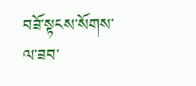བཟོ་སྟངས་སོགས་ལ་ཟབ་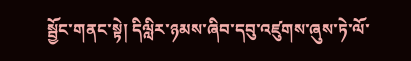སྦྱོང་གནང་སྟེ། དིལླིར་ཉམས་ཞིབ་དབུ་འཛུགས་ཞུས་ཏེ་ལོ་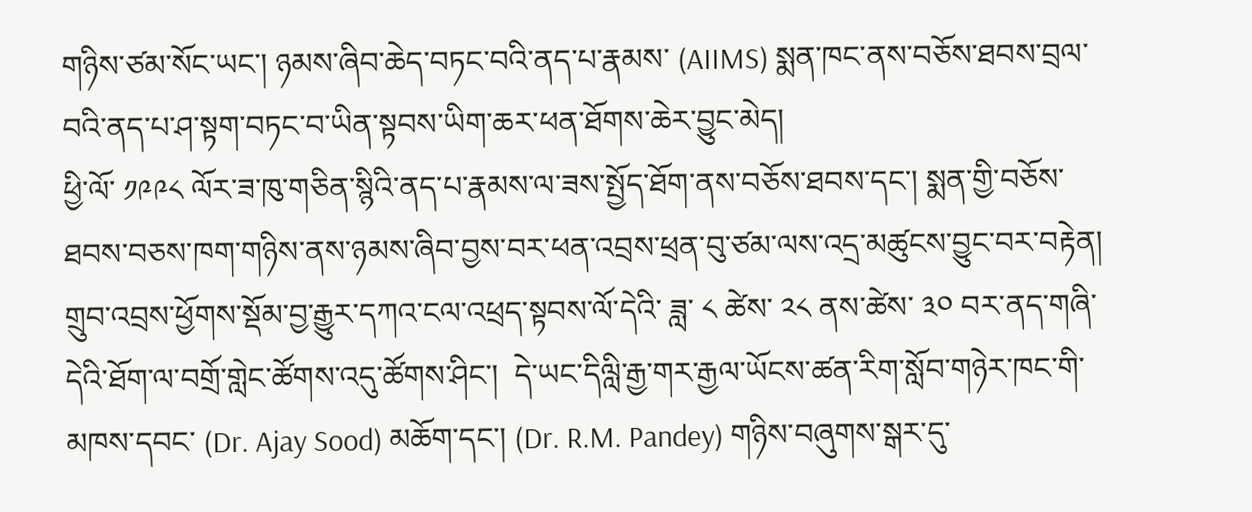གཉིས་ཙམ་སོང་ཡང་། ཉམས་ཞིབ་ཆེད་བཏང་བའི་ནད་པ་རྣམས་ (AIIMS) སྨན་ཁང་ནས་བཅོས་ཐབས་བྲལ་བའི་ནད་པ་ཤ་སྟག་བཏང་བ་ཡིན་སྟབས་ཡིག་ཆར་ཕན་ཐོགས་ཆེར་བྱུང་མེད།
ཕྱི་ལོ་ ༡༩༩༨ ལོར་ཟ་ཁུ་གཅིན་སྙིའི་ནད་པ་རྣམས་ལ་ཟས་སྤྱོད་ཐོག་ནས་བཅོས་ཐབས་དང་། སྨན་གྱི་བཅོས་ཐབས་བཅས་ཁག་གཉིས་ནས་ཉམས་ཞིབ་བྱས་བར་ཕན་འབྲས་ཕྲན་བུ་ཙམ་ལས་འདྲ་མཚུངས་བྱུང་བར་བརྟེན། གྲུབ་འབྲས་ཕྱོགས་སྡོམ་བྱ་རྒྱུར་དཀའ་ངལ་འཕྲད་སྟབས་ལོ་དེའི་ ཟླ་ ༨ ཚེས་ ༢༨ ནས་ཚེས་ ༣༠ བར་ནད་གཞི་དེའི་ཐོག་ལ་བགྲོ་གླེང་ཚོགས་འདུ་ཚོགས་ཤིང་།  དེ་ཡང་དིལླི་རྒྱ་གར་རྒྱལ་ཡོངས་ཚན་རིག་སློབ་གཉེར་ཁང་གི་མཁས་དབང་ (Dr. Ajay Sood) མཆོག་དང་། (Dr. R.M. Pandey) གཉིས་བཞུགས་སྒར་དུ་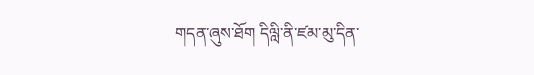གདན་ཞུས་ཐོག དིལླི་ནི་ཛམ་མུ་དིན་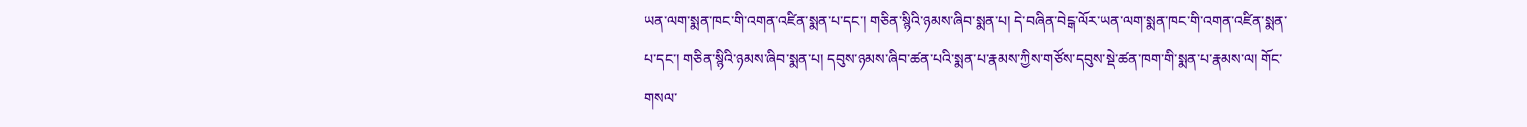ཡན་ལག་སྨན་ཁང་གི་འགན་འཛིན་སྨན་པ་དང་། གཅིན་སྙིའི་ཉམས་ཞིབ་སྨན་པ། དེ་བཞིན་བེངྒ་ལོར་ཡན་ལག་སྨན་ཁང་གི་འགན་འཛིན་སྨན་པ་དང་། གཅིན་སྙིའི་ཉམས་ཞིབ་སྨན་པ། དབུས་ཉམས་ཞིབ་ཚན་པའི་སྨན་པ་རྣམས་ཀྱིས་གཙོས་དབུས་སྡེ་ཚན་ཁག་གི་སྨན་པ་རྣམས་ལ། གོང་གསལ་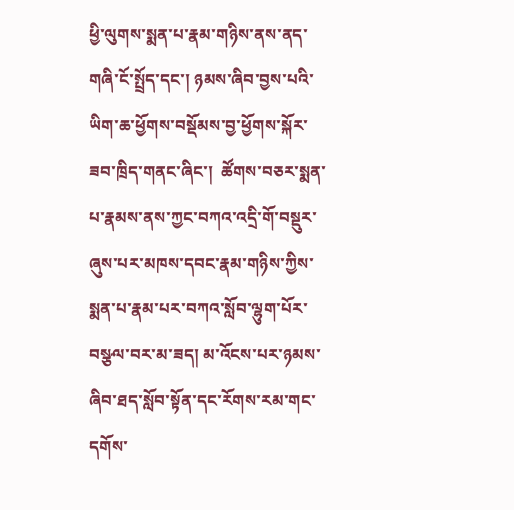ཕྱི་ལུགས་སྨན་པ་རྣམ་གཉིས་ནས་ནད་གཞི་ངོ་སྤྲོད་དང་། ཉམས་ཞིབ་བྱས་པའི་ཡིག་ཆ་ཕྱོགས་བསྡོམས་བྱ་ཕྱོགས་སྐོར་ཟབ་ཁྲིད་གནང་ཞིང་།  ཚོགས་བཅར་སྨན་པ་རྣམས་ནས་ཀྱང་བཀའ་འདྲི་གོ་བསྡུར་ཞུས་པར་མཁས་དབང་རྣམ་གཉིས་ཀྱིས་སྨན་པ་རྣམ་པར་བཀའ་སློབ་ལྷུག་པོར་བསྩལ་བར་མ་ཟད། མ་འོངས་པར་ཉམས་ཞིབ་ཐད་སློབ་སྟོན་དང་རོགས་རམ་གང་དགོས་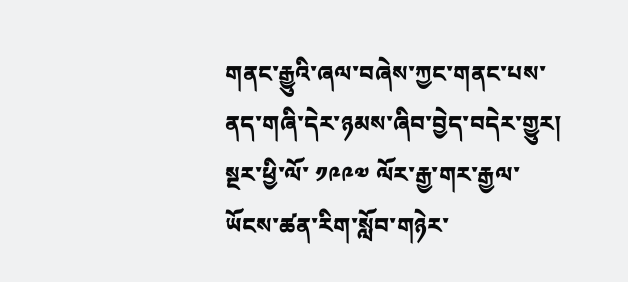གནང་རྒྱུའི་ཞལ་བཞེས་ཀྱང་གནང་པས་ནད་གཞི་དེར་ཉམས་ཞིབ་བྱེད་བདེར་གྱུར།
སྔར་ཕྱི་ལོ་ ༡༩༩༧ ལོར་རྒྱ་གར་རྒྱལ་ཡོངས་ཚན་རིག་སློབ་གཉེར་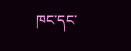ཁང་དང་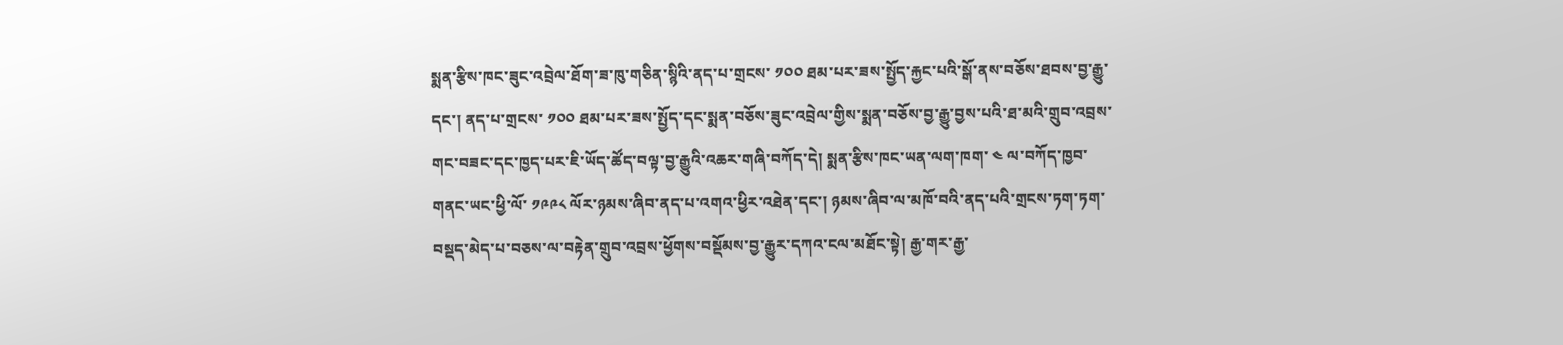སྨན་རྩིས་ཁང་ཟུང་འབྲེལ་ཐོག་ཟ་ཁུ་གཅིན་སྙིའི་ནད་པ་གྲངས་ ༡༠༠ ཐམ་པར་ཟས་སྤྱོད་རྐྱང་པའི་སྒོ་ནས་བཅོས་ཐབས་བྱ་རྒྱུ་དང་། ནད་པ་གྲངས་ ༡༠༠ ཐམ་པར་ཟས་སྤྱོད་དང་སྨན་བཅོས་ཟུང་འབྲེལ་གྱིས་སྨན་བཅོས་བྱ་རྒྱུ་བྱས་པའི་ཐ་མའི་གྲུབ་འབྲས་གང་བཟང་དང་ཁྱད་པར་ཇི་ཡོད་ཚོད་བལྟ་བྱ་རྒྱུའི་འཆར་གཞི་བཀོད་དེ། སྨན་རྩིས་ཁང་ཡན་ལག་ཁག་ ༤ ལ་བཀོད་ཁྱབ་གནང་ཡང་ཕྱི་ལོ་ ༡༩༩༨ ལོར་ཉམས་ཞིབ་ནད་པ་འགའ་ཕྱིར་འཐེན་དང་། ཉམས་ཞིབ་ལ་མཁོ་བའི་ནད་པའི་གྲངས་ཏག་ཏག་བསྡད་མེད་པ་བཅས་ལ་བརྟེན་གྲུབ་འབྲས་ཕྱོགས་བསྡོམས་བྱ་རྒྱུར་དཀའ་ངལ་མཐོང་སྟེ། རྒྱ་གར་རྒྱ་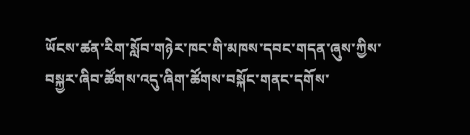ཡོངས་ཚན་རིག་སློབ་གཉེར་ཁང་གི་མཁས་དབང་གདན་ཞུས་ཀྱིས་བསྐྱར་ཞིབ་ཚོགས་འདུ་ཞིག་ཚོགས་བསྐོང་གནང་དགོས་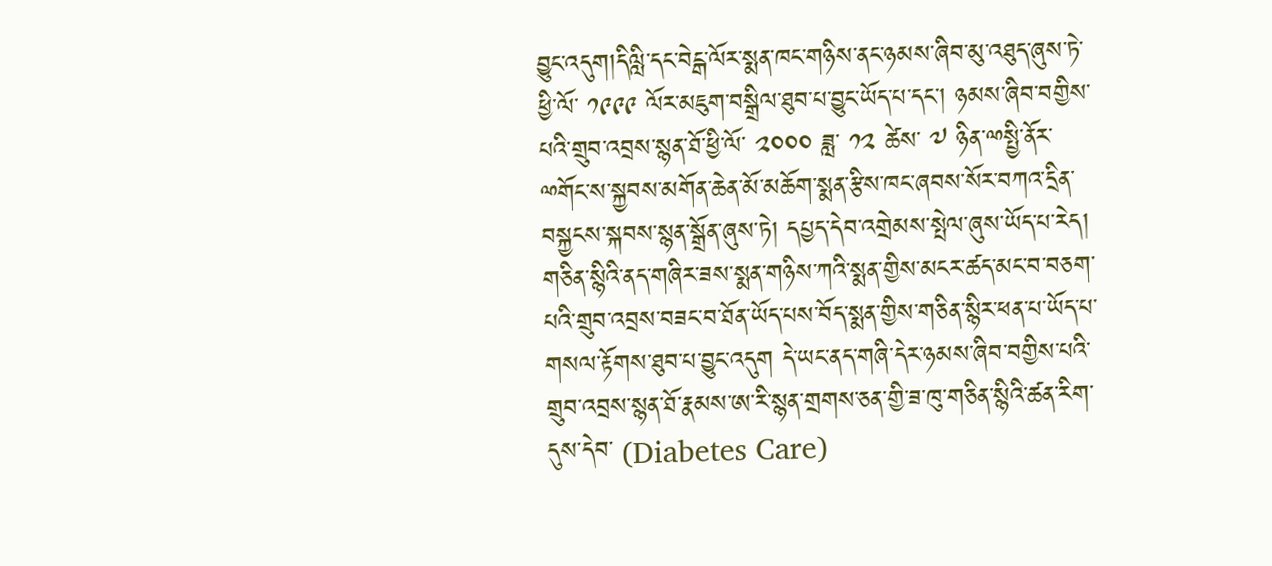བྱུང་འདུག།དིལླི་དང་བེངྒ་ལོར་སྨན་ཁང་གཉིས་ནང་ཉམས་ཞིབ་མུ་འཐུད་ཞུས་ཏེ་ཕྱི་ལོ་ ༡༩༩༩ ལོར་མཇུག་བསྒྲིལ་ཐུབ་པ་བྱུང་ཡོད་པ་དང་། ཉམས་ཞིབ་བགྱིས་པའི་གྲུབ་འབྲས་སྙན་ཐོ་ཕྱི་ལོ་ ༢༠༠༠ ཟླ་ ༡༢ ཚེས་ ༧ ཉིན་ྋསྤྱི་ནོར་ྋགོང་ས་སྐྱབས་མགོན་ཆེན་མོ་མཆོག་སྨན་རྩིས་ཁང་ཞབས་སོར་བཀའ་དྲིན་བསྐྱངས་སྐབས་སྙན་སྒྲོན་ཞུས་ཏེ། དཔྱད་དེབ་འགྲེམས་སྤེལ་ཞུས་ཡོད་པ་རེད། གཅིན་སྙིའི་ནད་གཞིར་ཟས་སྨན་གཉིས་ཀའི་སྨན་གྱིས་མངར་ཚད་མང་བ་བཅག་པའི་གྲུབ་འབྲས་བཟང་བ་ཐོན་ཡོད་པས་བོད་སྨན་གྱིས་གཅིན་སྙིར་ཕན་པ་ཡོད་པ་གསལ་རྟོགས་ཐུབ་པ་བྱུང་འདུག དེ་ཡང་ནད་གཞི་དེར་ཉམས་ཞིབ་བགྱིས་པའི་གྲུབ་འབྲས་སྙན་ཐོ་རྣམས་ཨ་རི་སྙན་གྲགས་ཅན་གྱི་ཟ་ཁུ་གཅིན་སྙིའི་ཚན་རིག་དུས་དེབ་ (Diabetes Care)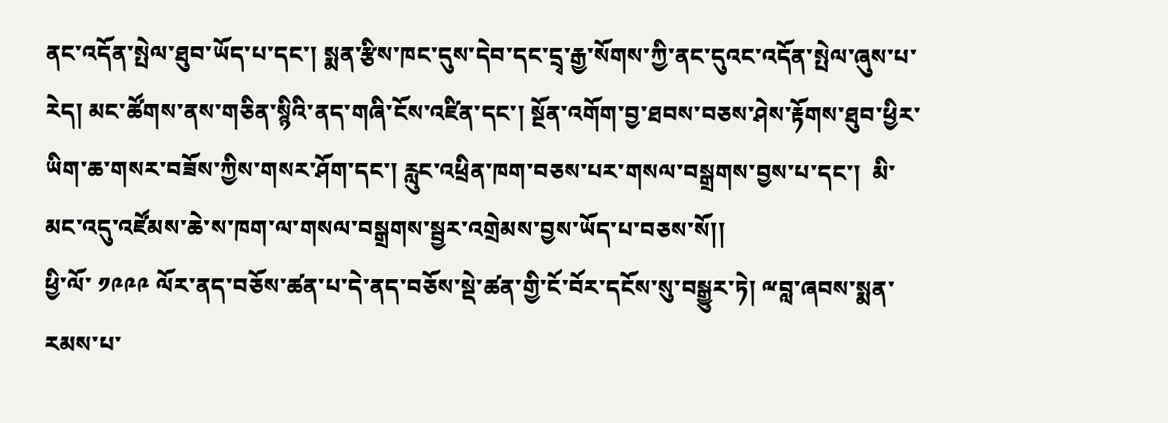ནང་འདོན་སྤེལ་ཐུབ་ཡོད་པ་དང་། སྨན་རྩིས་ཁང་དུས་དེབ་དང་དྲྭ་རྒྱ་སོགས་ཀྱི་ནང་དུའང་འདོན་སྤེལ་ཞུས་པ་རེད། མང་ཚོགས་ནས་གཅིན་སྙིའི་ནད་གཞི་ངོས་འཛིན་དང་། སྔོན་འགོག་བྱ་ཐབས་བཅས་ཤེས་རྟོགས་ཐུབ་ཕྱིར་ཡིག་ཆ་གསར་བཟོས་ཀྱིས་གསར་ཤོག་དང་། རླུང་འཕྲིན་ཁག་བཅས་པར་གསལ་བསྒྲགས་བྱས་པ་དང་།  མི་མང་འདུ་འཛོམས་ཆེ་ས་ཁག་ལ་གསལ་བསྒྲགས་སྦྱར་འགྲེམས་བྱས་ཡོད་པ་བཅས་སོ།།
ཕྱི་ལོ་ ༡༩༩༩ ལོར་ནད་བཅོས་ཚན་པ་དེ་ནད་བཅོས་སྡེ་ཚན་གྱི་ངོ་བོར་དངོས་སུ་བསྒྱུར་ཏེ། ྋབླ་ཞབས་སྨན་རམས་པ་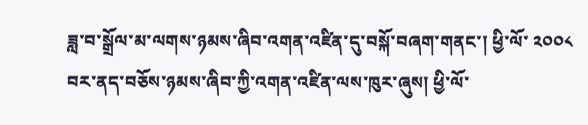ཟླ་བ་སྒྲོལ་མ་ལགས་ཉམས་ཞིབ་འགན་འཛིན་དུ་བསྐོ་བཞག་གནང་། ཕྱི་ལོ་ ༢༠༠༨ བར་ནད་བཅོས་ཉམས་ཞིབ་ཀྱི་འགན་འཛིན་ལས་ཁུར་ཞུས། ཕྱི་ལོ་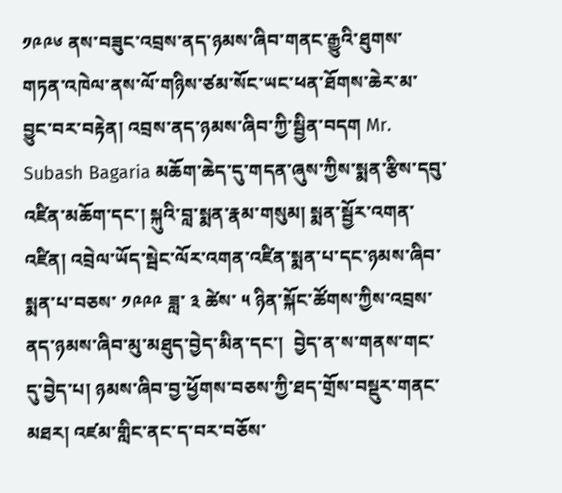༡༩༩༦ ནས་བཟུང་འབྲས་ནད་ཉམས་ཞིབ་གནང་རྒྱུའི་ཐུགས་གཏན་འཁེལ་ནས་ལོ་གཉིས་ཙམ་སོང་ཡང་ཕན་ཐོགས་ཆེར་མ་བྱུང་བར་བརྟེན། འབྲས་ནད་ཉམས་ཞིབ་ཀྱི་སྦྱིན་བདག Mr. Subash Bagaria མཆོག་ཆེད་དུ་གདན་ཞུས་ཀྱིས་སྨན་རྩིས་དབུ་འཛིན་མཆོག་དང་། སྐུའི་བླ་སྨན་རྣམ་གསུམ། སྨན་སྦྱོར་འགན་འཛིན། འབྲེལ་ཡོད་སྦེང་ལོར་འགན་འཛིན་སྨན་པ་དང་ཉམས་ཞིབ་སྨན་པ་བཅས་ ༡༩༩༩ ཟླ་ ༣ ཚེས་ ༥ ཉིན་སྐོང་ཚོགས་ཀྱིས་འབྲས་ནད་ཉམས་ཞིབ་མུ་མཐུད་བྱེད་མིན་དང་།  བྱེད་ན་ས་གནས་གང་དུ་བྱེད་པ། ཉམས་ཞིབ་བྱ་ཕྱོགས་བཅས་ཀྱི་ཐད་གྲོས་བསྡུར་གནང་མཐར། འཛམ་གླིང་ནང་ད་བར་བཅོས་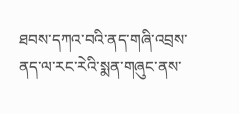ཐབས་དཀའ་བའི་ནད་གཞི་འབྲས་ནད་ལ་རང་རེའི་སྨན་གཞུང་ནས་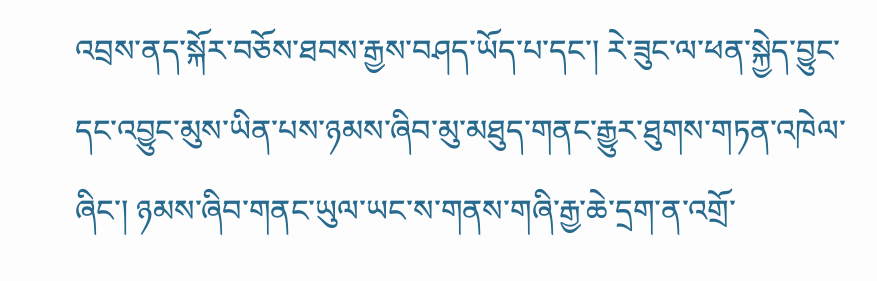འབྲས་ནད་སྐོར་བཅོས་ཐབས་རྒྱས་བཤད་ཡོད་པ་དང་། རེ་ཟུང་ལ་ཕན་སྐྱེད་བྱུང་དང་འབྱུང་མུས་ཡིན་པས་ཉམས་ཞིབ་མུ་མཐུད་གནང་རྒྱུར་ཐུགས་གཏན་འཁེལ་ཞིང་། ཉམས་ཞིབ་གནང་ཡུལ་ཡང་ས་གནས་གཞི་རྒྱ་ཆེ་དྲག་ན་འགྲོ་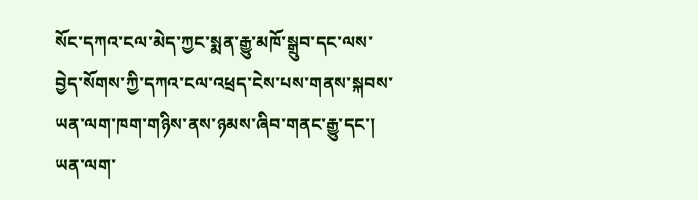སོང་དཀའ་ངལ་མེད་ཀྱང་སྨན་རྒྱུ་མཁོ་སྒྲུབ་དང་ལས་བྱེད་སོགས་ཀྱི་དཀའ་ངལ་འཕྲད་ངེས་པས་གནས་སྐབས་ཡན་ལག་ཁག་གཉིས་ནས་ཉམས་ཞིབ་གནང་རྒྱུ་དང་།  ཡན་ལག་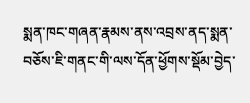སྨན་ཁང་གཞན་རྣམས་ནས་འབྲས་ནད་སྨན་བཅོས་ཇི་གནང་གི་ལས་དོན་ཕྱོགས་སྡོམ་བྱེད་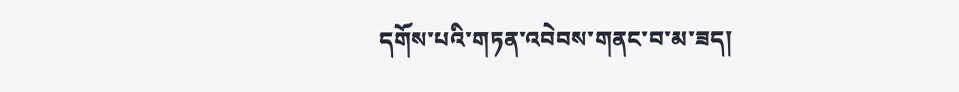དགོས་པའི་གཏན་འབེབས་གནང་བ་མ་ཟད།